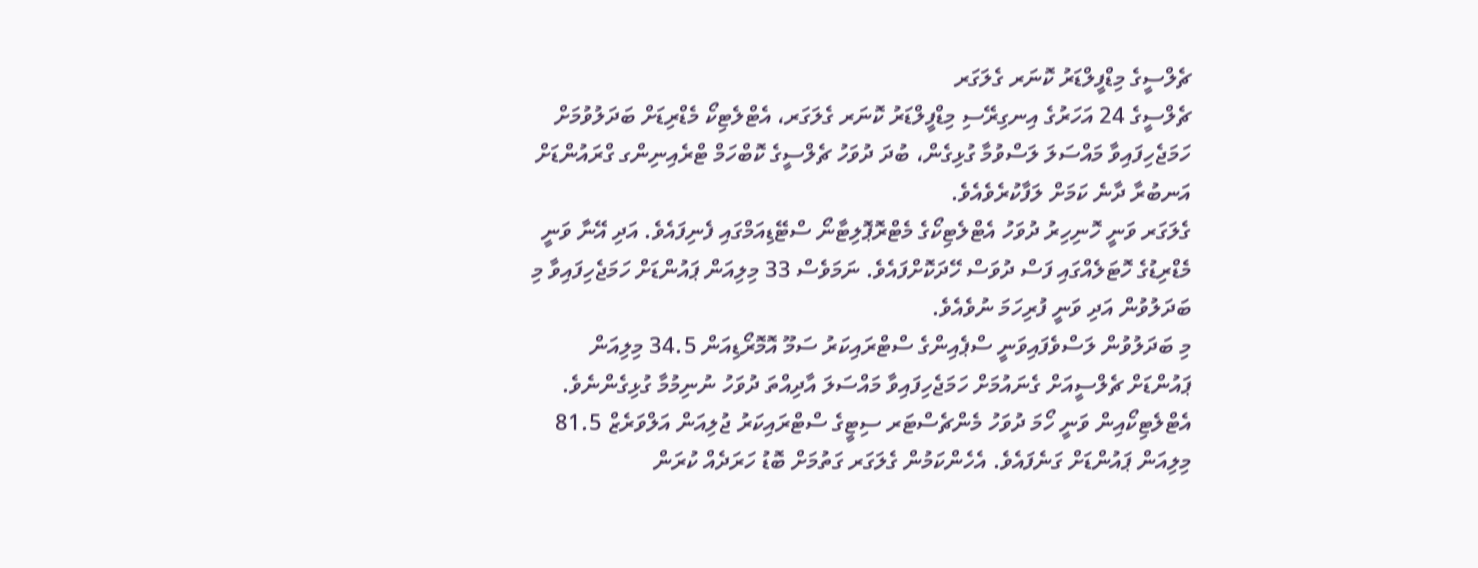ޗެލްސީގެ މިޑްފީލްޑަރު ކޮނަރ ގެލަގަރ
ޗެލްސީގެ 24 އަހަރުގެ އިނގިރޭސި މިޑްފީލްޑަރު ކޮނަރ ގެލަގަރ، އެޓްލެޓިކޯ މެޑްރިޑަށް ބަދަލުވުމަށް ހަމަޖެހިފައިވާ މައްސަލަ ލަސްވުމާ ގުޅިގެން، ބުދަ ދުވަހު ޗެލްސީގެ ކޮބްހަމް ޓްރެއިނިންގ ގްރައުންޑަށް އަނބުރާ ދާނެ ކަމަށް ލަފާކުރެވެއެވެ.
ގެލަގަރ ވަނީ ހޮނިހިރު ދުވަހު އެޓްލެޓިކޯގެ މެޓްރޮޕޮލިޓާނޯ ސްޓޭޑިއަމްގައި ފެނިފައެވެ. އަދި އޭނާ ވަނީ މެޑްރިޑުގެ ހޮޓަލެއްގައި ފަސް ދުވަސް ހޭދަކޮށްފައެވެ. ނަމަވެސް 33 މިލިއަން ޕައުންޑަށް ހަމަޖެހިފައިވާ މި ބަދަލުވުން އަދި ވަނީ ފުރިހަމަ ނުވެއެވެ.
މި ބަދަލުވުން ލަސްވެފައިވަނީ ސްޕެއިންގެ ސްޓްރައިކަރު ސަމޫ އޮމޮރޯޑިއަން 34.5 މިލިއަން ޕައުންޑަށް ޗެލްސީއަށް ގެނައުމަށް ހަމަޖެހިފައިވާ މައްސަލަ އާދިއްތަ ދުވަހު ނުނިމުމާ ގުޅިގެންނެވެ. އެޓްލެޓިކޯއިން ވަނީ ހޯމަ ދުވަހު މެންޗެސްޓަރ ސިޓީގެ ސްޓްރައިކަރު ޖުލިއަން އަލްވަރެޒް 81.5 މިލިއަން ޕައުންޑަށް ގަނެފައެވެ. އެހެންކަމުން ގެލަގަރ ގަތުމަށް ބޮޑު ހަރަދެއް ކުރަން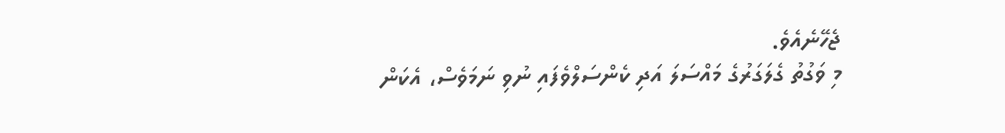ޖެހޭނެއެވެ.
މި ވަގުތު ގެލަގަރުގެ މައްސަލަ އަދި ކެންސަލްވެފައި ނުވި ނަމަވެސް، އެކަން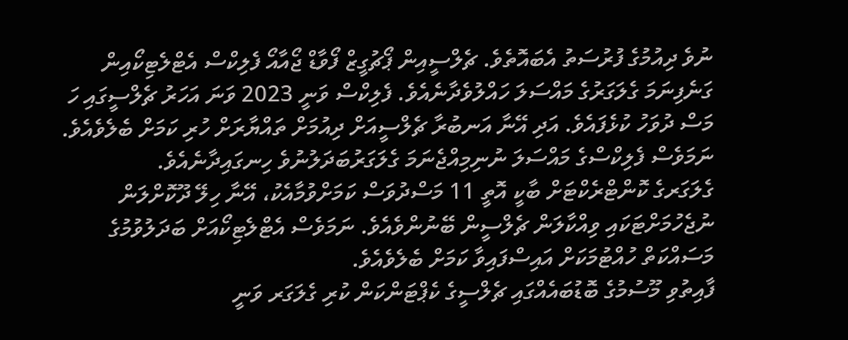ނުވެ ދިއުމުގެ ފުރުސަތު އެބައޮތެވެ. ޗެލްސީއިން ޕޯޗުގީޒް ފޯވާޑް ޖޯއާއޯ ފެލިކްސް އެޓްލެޓިކޯއިން ގަނެފިނަމަ ގެލަގަރުގެ މައްސަލަ ހައްލުވެދާނެއެވެ. ފެލިކްސް ވަނީ 2023 ވަނަ އަހަރު ޗެލްސީގައި ހަ މަސް ދުވަހު ކުޅެފައެވެ. އަދި އޭނާ އަނބުރާ ޗެލްސީއަށް ދިއުމަށް ތައްޔާރަށް ހުރި ކަމަށް ބެލެވެއެވެ. ނަމަވެސް ފެލިކްސްގެ މައްސަލަ ނުނިމިއްޖެނަމަ ގެލަގަރުބަދަލުނުވެ ހިނގައިދާނެއެވެ.
ގެލަގަރގެ ކޮންޓްރެކްޓަށް ބާކީ އޮތީ 11 މަސްދުވަސް ކަމަށްވުމާއެކު، އޭނާ ހިލޭ ދޫކޮށްލަން ނުޖެހުމަށްޓަކައި ވިއްކާލަން ޗެލްސީން ބޭނުންވެއެވެ. ނަމަވެސް އެޓްލެޓިކޯއަށް ބަދަލުވުމުގެ މަސައްކަތް ހުއްޓުމަކަށް އައިސްފައިވާ ކަމަށް ބެލެވެއެވެ.
ފާއިތުވި މޫސުމުގެ ބޮޑުބައެއްގައި ޗެލްސީގެ ކެޕްޓަންކަން ކުރި ގެލަގަރ ވަނީ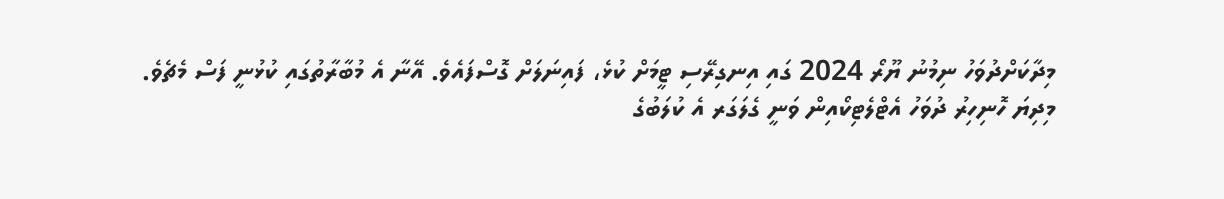މިދާކަށްދުވަހު ނިމުނު ޔޫރޯ 2024 ގައި އިނގިރޭސި ޓީމަށް ކުޅެ، ފައިނަލަށް ގޮސްފައެވެ. އޭނާ އެ މުބާރާތުގައި ކުޅުނީ ފަސް މެޗެވެ.
މިދިޔަ ހޮނިހިރު ދުވަހު އެޓްލެޓިކޯއިން ވަނީ ގެލަގަރ އެ ކުލަބުގެ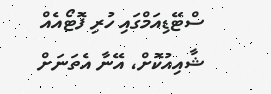ސްޓޭޑިއަމްގައި ހުރި ފޮޓޯއެއް ޝާއިއުކޮށް، އޭނާ އެތަނަށް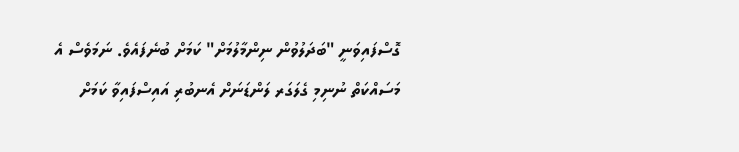ގޮސްފައިވަނީ "ބަދަލުވުން ނިންމާލުމަށް" ކަމަށް ބުނެފައެވެ. ނަމަވެސް އެ މަސައްކަތް ނުނިމި ގެލަގަރ ލަންޑަނަށް އެނބުރި އައިސްފައިވާ ކަމަށް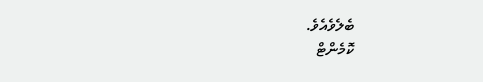ބެލެވެއެވެ.
ކޮމެންޓް